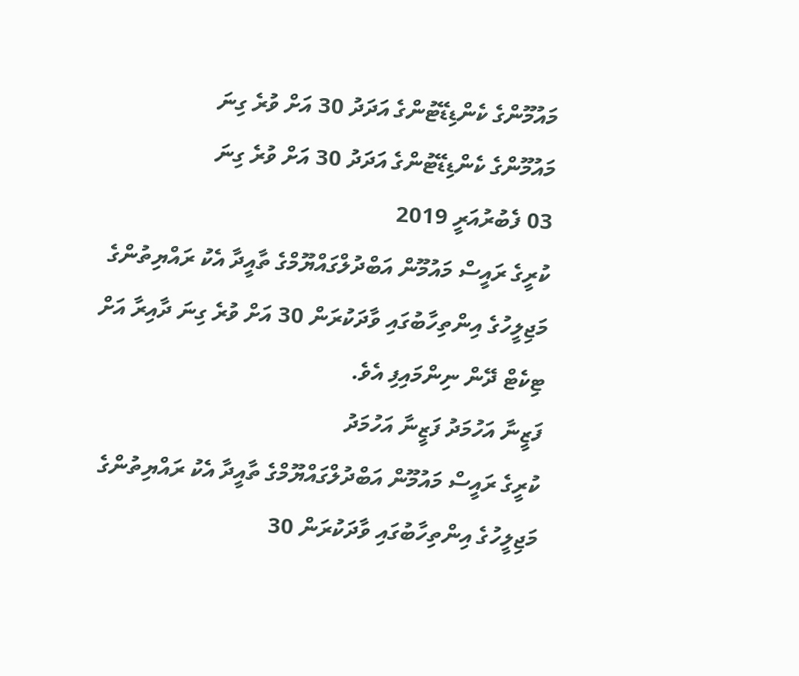މައުމޫންގެ ކެންޑިޑޭޓުންގެ އަދަދު 30 އަށް ވުރެ ގިނަ
މައުމޫންގެ ކެންޑިޑޭޓުންގެ އަދަދު 30 އަށް ވުރެ ގިނަ
03 ފެބުރުއަރީ 2019
ކުރީގެ ރައީސް މައުމޫން އަބްދުލްގައްޔޫމްގެ ތާއީދާ އެކު ރައްޔިތުންގެ މަޖިލީހުގެ އިންތިހާބުގައި ވާދަކުރަން 30 އަށް ވުރެ ގިނަ ދާއިރާ އަށް ޓިކެޓް ދޭން ނިންމައިފި އެވެ.
ފަޒީނާ އަހުމަދު ފަޒީނާ އަހުމަދު
ކުރީގެ ރައީސް މައުމޫން އަބްދުލްގައްޔޫމްގެ ތާއީދާ އެކު ރައްޔިތުންގެ މަޖިލީހުގެ އިންތިހާބުގައި ވާދަކުރަން 30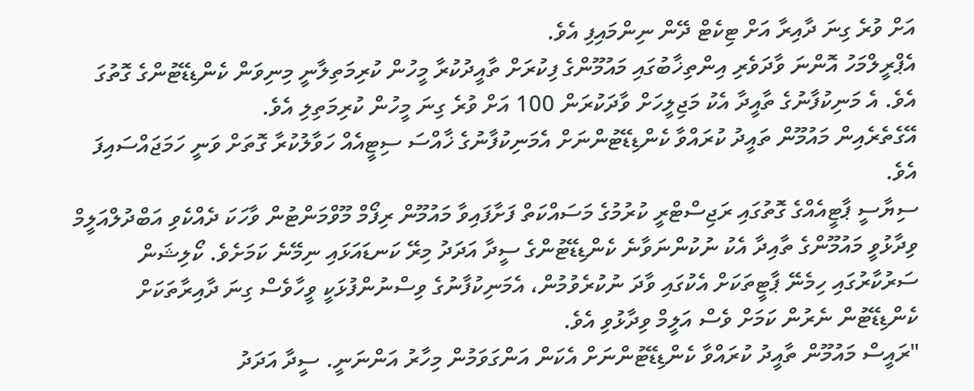އަށް ވުރެ ގިނަ ދާއިރާ އަށް ޓިކެޓް ދޭން ނިންމައިފި އެވެ.
އެޕްރީލްމަހު އޮންނަ ވާދަވެރި އިންތިޚާބުގައި މައުމޫންގެ ފިކުރަށް ތާއީދުކުރާ މީހުން ކުރިމަތިލާނީ މިނިވަން ކެންޑިޑޭޓުންގެ ގޮތުގަ އެވެ. އެ މަނިކުފާނުގެ ތާއީދާ އެކު މަޖިލީހަށް ވާދަކުރަން 100 އަށް ވުރެ ގިނަ މީހުން ކުރިމަތިލި އެވެ.
އޭގެތެރެއިން މައުމޫން ތައީދު ކުރައްވާ ކެންޑިޑޭޓުންނަށް އެމަނިކުފާނުގެ ޚާއްސަ ސިޓީއެއް ހަވާލުކުރާ ގޮތަށް ވަނީ ހަމަޖައްސައިފަ އެވެ.
ސިޔާސީ ޕާޓީއެއްގެ ގޮތުގައި ރަޖިސްޓްރީ ކުރުމުގެ މަސައްކަތް ފަށާފައިވާ މައުމޫން ރިފޯމް މޫވްމަންޓުން ވާހަކަ ދެއްކެވި އަބްދުލްއަލީމް ވިދާޅުވީ މައުމޫންގެ ތާއިދާ އެކު ނުކުންނަވާނެ ކެންޑިޑޭޓުންގެ ސީދާ އަދަދު މިރޭ ކަނޑައަޅައި ނިމޭނެ ކަމަށެވެ. ކޯލިޝަން ސަރުކާރުގައި ހިމެނޭ ޕާޓީތަކަށް އެކުގައި ވާދަ ނުކުރެވުމުން، އެމަނިކުފާނުގެ ވިސްނުންފުޅަކީ ވީހާވެސް ގިނަ ދާއިރާތަކަށް ކެންޑިޑޭޓުން ނެރުން ކަމަށް ވެސް އަލީމް ވިދާޅުވި އެވެ.
"ރައީސް މައުމޫން ތާއީދު ކުރައްވާ ކެންޑިޑޭޓުންނަށް އެކަން އަންގަވަމުން މިހާރު އަންނަނީ. ސީދާ އަދަދު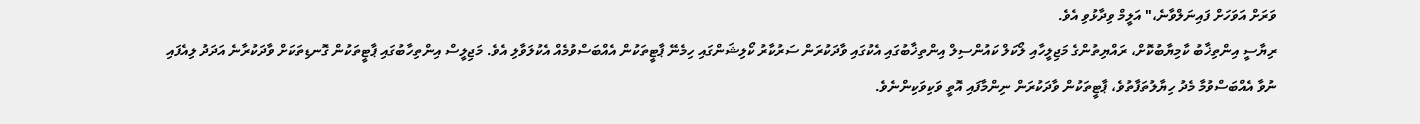ވަރަށް އަވަހަށް ފައިނަލްވާނެ،" އަލީމް ވިދާޅުވި އެވެ.
ރިޔާސީ އިންތިޚާބު ކާމިޔާބުކޮށް، ރައްޔިތުންގެ މަޖިލީހާއި ލޯކަލް ކައުންސިލް އިންތިޚާބުގައި އެކުގައި ވާދަކުރަން ސަރުކާރު ކޯލިޝަންގައި ހިމެނޭ ޕާޓީތަކުން އެއްބަސްވުމެއް އެކުލަވާލި އެވެ. މަޖިލީސް އިންތިހާބުގައި ޕާޓީތަކުން ގޮނޑިތަކަށް ވާދަކުރާނެ އަދަދު ލިއެފައި ނުވާ އެއްބަސްވުމާ މެދު ހިޔާލުތަފާތުވެ، ޕާޓީތަކުން ވާދަކުރަން ނިންމާފައި އޮތީ ވަކިވަކިންނެވެ.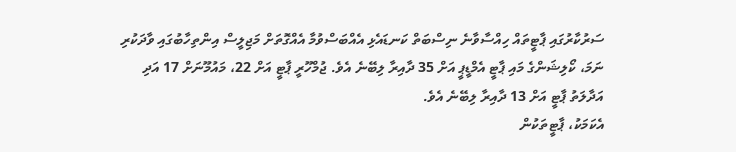ސަރުކާރުގައި ޕާޓީތައް ހިއްސާވާނެ ނިސްބަތް ކަނޑައެޅި އެއްބަސްވުމާ އެއްގޮތަށް މަޖިލީސް އިންތިހާބުގައި ވާދަކުރި ނަމަ، ކޯލިޝަންގެ މައި ޕާޓީ އެމްޑީޕީ އަށް 35 ދާއިރާ ލިބޭނެ އެވެ. ޖުމްހޫރީ ޕާޓީ އަށް 22، މައުމޫނަށް 17 އަދި އަދާލަތު ޕާޓީ އަށް 13 ދާއިރާ ލިބޭނެ އެވެ.
އެކަމަކު، ޕާޓީތަކުން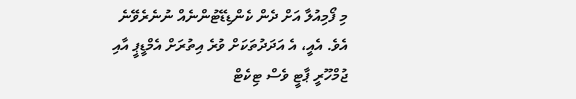މި ފޯމިއުލާ އަށް ދެން ކެންޑިޑޭޓުންނެއް ނުނެރެވޭނެ އެވެ. އެއީ، އެ އަދަދުތަކަށް ވުރެ އިތުރަށް އެމްޑީޕީ އާއި ޖުމްހޫރީ ޕާޓީ ވެސް ޓިކެޓް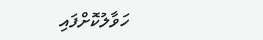ހަވާލުކޮށްފައި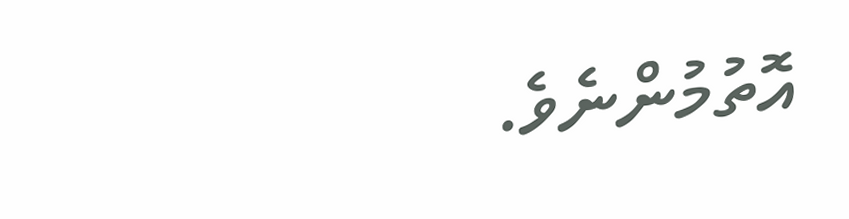އޮތުމުންނެވެ.